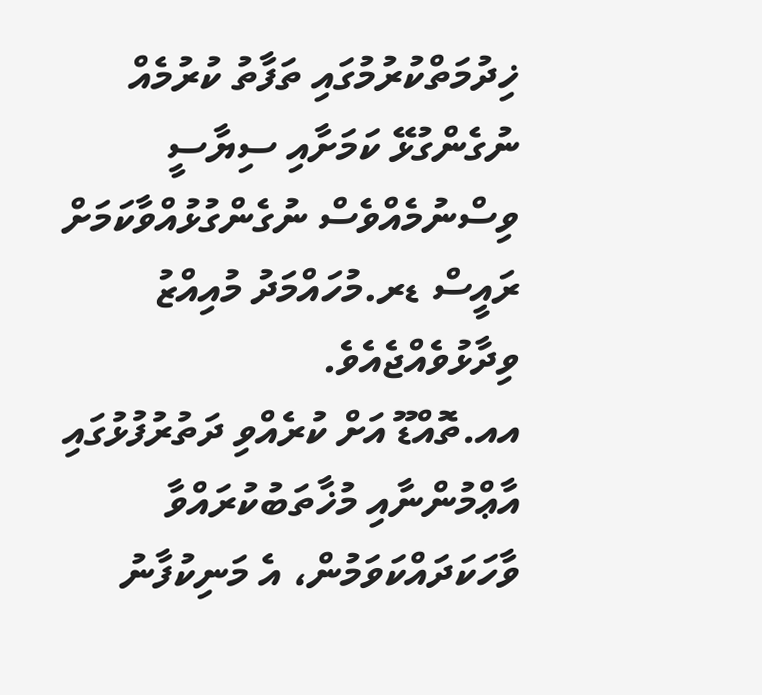ޚިދުމަތްކުރުމުގައި ތަފާތު ކުރުމެއް ނުގެންގުޅޭ ކަމަށާއި ސިޔާސީ ވިސްނުމެއްވެސް ނުގެންގުޅުއްވާކަމަށް ރައީސް ޑރ.މުހައްމަދު މުއިއްޒު ވިދާޅުވެއްޖެއެވެ.
އއ.ތޮއްޑޫ އަށް ކުރެއްވި ދަތުރުފުޅުގައި އާޢްމުންނާއި މުޚާތަބުކުރައްވާ ވާހަކަދައްކަވަމުން، އެ މަނިކުފާނު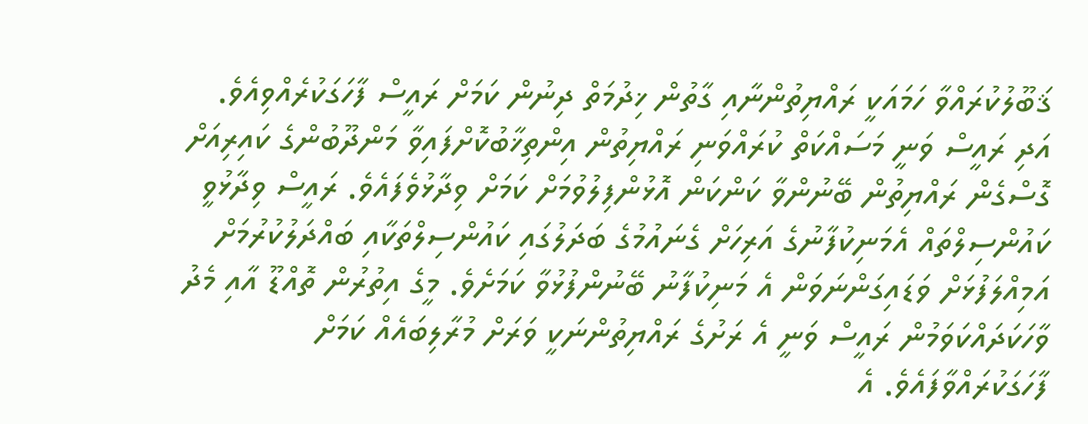ޤަބޫލުކުރައްވާ ހަމައަކީ ރައްޔިތުންނާއި ގާތުން ޚިދުމަތް ދިނުން ކަމަށް ރައީސް ފާހަގަކުރެއްވިއެވެ. އަދި ރައީސް ވަނީ މަސައްކަތް ކުރައްވަނި ރައްޔިތުން އިންތިޚާބުކޮށްފައިވާ މަންދޫބުންގެ ކައިރިއަށް ގޮސްގެން ރައްޔިތުން ބޭނުންވާ ކަންކަން އޮޅުންފިލުވުމަށް ކަމަށް ވިދާޅުވެފައެވެ. ރައީސް ވިދާޅުވީ ކައުންސިލްތައް އެމަނިކުފާނުގެ އަރިހަށް ގެނައުމުގެ ބަދަލުގައި ކައުންސިލްތަކާއި ބައްދަލުކުރުމަށް އަމިއްލަފުޅަށް ވަޑައިގަންނަވަން އެ މަނިކުފާނު ބޭނުންފުޅުވާ ކަމަށެވެ. މީގެ އިތުރުން ތޮއްޑޫ އާއި މެދު ވާހަކަދައްކަވަމުން ރައީސް ވަނީ އެ ރަށުގެ ރައްޔިތުންނަކީ ވަރަށް މުރާލިބައެއް ކަމަށް ފާހަގަކުރައްވާފައެވެ. އެ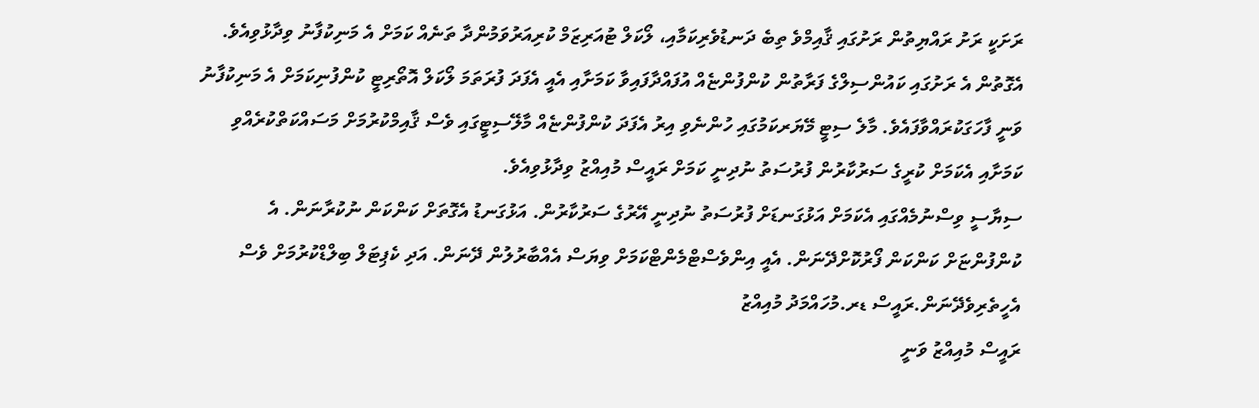ރަށަކީ ރަށު ރައްޔިތުން ރަށުގައި ޤާއިމްވެ ތިބެ ދަނޑުވެރިކަމާއި، ލޯކަލް ޓުއަރިޒަމް ކުރިއަރުވަމުންދާ ތަނެއް ކަމަށް އެ މަނިކުފާނު ވިދާޅުވިއެވެ. އެގޮތުން އެ ރަށުގައި ކައުންސިލްގެ ފަރާތުން ކުންފުންޏެއް އުފައްދާފައިވާ ކަމަށާއި އެއީ އެފަދަ ފުރަތަމަ ލޯކަލް އޮތޯރިޓީ ކުންފުނިކަމަށް އެ މަނިކުފާނު ވަނީ ފާހަގަކުރައްވާފައެވެ. މާލެ ސިޓީ މޭޔަރކަމުގައި ހުންނެވި އިރު އެފަދަ ކުންފުންޏެއް މާލޭސިޓީގައި ވެސް ޤާއިމްކުރުމަށް މަސައްކަތްކުރެއްވި ކަމަށާއި އެކަމަށް ކުރީގެ ސަރުކާރުން ފުރުސަތު ނުދިނީ ކަމަށް ރައީސް މުއިއްޒު ވިދާޅުވިއެވެ.
ސިޔާސީ ވިސްނުމެއްގައި އެކަމަށް އަޅުގަނޑަށް ފުރުސަތު ނުދިނީ އޭރުގެ ސަރުކާރުން. އަޅުގަނޑު އެގޮތަށް ކަންކަން ނުކުރާނަން. އެ ކުންފުންޏަށް ކަންކަން ފޯރުކޮށްދޭނަން. އެއީ އިންވެސްޓްމެންޓްކަމަށް ވިޔަސް އެއްބާރުލުން ދޭނަން. އަދި ކެޕިޓަލް ބިލްޑްކުރުމަށް ވެސް އެހީތެރިވެދޭނަން.ރައީސް ޑރ.މުހައްމަދު މުއިއްޒު
ރައީސް މުއިއްޒު ވަނީ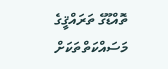ތޮއްޑޫގެ ތަރައްޤީގެ މަސައްކަތްތަކަށް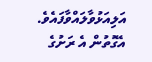އަލިއަޅުވާލައްވާފައެވެ. އެގޮތުން އެ ރަށުގެ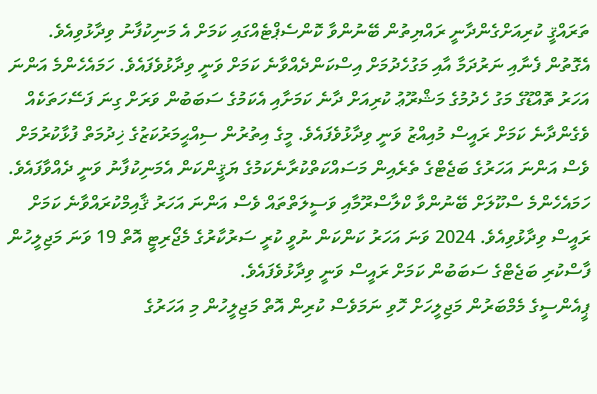ތަރައްޤީ ކުރިއަށްގެންދާނީ ރައްޔިތުން ބޭނުންވާ ކޮންސެޕްޓެއްގައި ކަމަށް އެ މަނިކުފާނު ވިދާޅުވިއެވެ. އެގޮތުން ފެނާއި ނަރުދަމާ އާއި މަގުހެދުމަށް އިސްކަންދެއްވާނެ ކަމަށް ވަނީ ވިދާޅުވެފައެވެ. ހަމައެހެންމެ އަންނަ އަހަރު ތޮއްޑޫގެ މަގު ހެދުމުގެ މަޝްރޫޢު ކުރިއަށް ދާނެ ކަމަށާއި އެކަމުގެ ސަބަބުން ވަރަށް ގިނަ ފަސޭހަތަކެއް ވެގެންދާނެ ކަމަށް ރައީސް މުއިއްޒު ވަނީ ވިދާޅުވެފައެވެ. މީގެ އިތުރުން ސިއްޙީމަރުކަޒުގެ ޚިދުމަތް ފުޅާކުރުމަށް ވެސް އަންނަ އަހަރުގެ ބަޖެޓްގެ ތެރެއިން މަސައްކަތްކުރާނެކަމުގެ ޔަޤީންކަން އެމަނިކުފާނު ވަނީ ދެއްވާފައެވެ. ހަމައެހެންމެ ސްކޫލަށް ބޭނުންވާ ކްލާސްރޫމާއި ވަސީލަތްތައް ވެސް އަންނަ އަހަރު ޤާއިމްކުރައްވާނެ ކަމަށް ރައީސް ވިދާޅުވިއެވެ. 2024 ވަނަ އަހަރު ކަންކަން ނުވީ ކުރީ ސަރުކާރުގެ މެޖޯރިޓީ އޮތް 19 ވަނަ މަޖިލީހުން ފާސްކުރި ބަޖެޓްގެ ސަބަބުން ކަމަށް ރައީސް ވަނީ ވިދާޅުވެފައެވެ.
ޕީއެންސީގެ މެމްބަރުން މަޖިލީހަށް ހޮވި ނަމަވެސް ކުރިން އޮތް މަޖިލީހުން މި އަހަރުގެ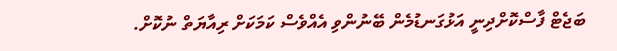ބަޖެޓް ފާސްކޮށްދިނީ އަޅުގަނޑުމެން ބޭނުންވި އެއްވެސް ކަމަކަށް ރިއާޔަތް ނުކޮށް.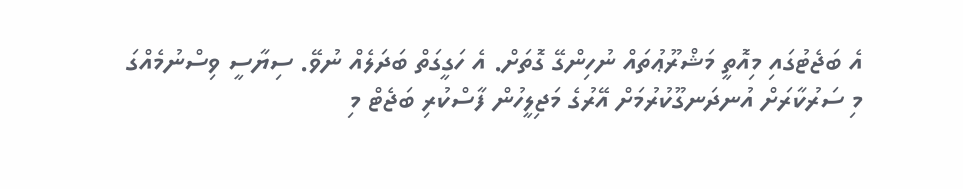އެ ބަޖެޓުގައި މިއޮތީ މަޝްރޫޢުތައް ނުހިންގޭ ގޮތަށް. އެ ހަގީގަތް ބަދަލެއް ނުވޭ. ސިޔާސީ ވިސްނުމެއްގަ މި ސަރުކާރަށް އުނދަނގޫކުރުމަށް އޭރުގެ މަޖިލީހުން ފާސްކުރި ބަޖެޓް މި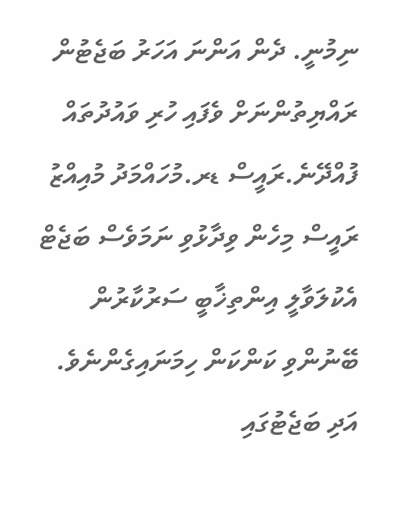ނިމުނީ. ދެން އަންނަ އަހަރު ބަޖެޓުން ރައްޔިތުންނަށް ވެފައި ހުރި ވައުދުތައް ފުއްދޭނެ.ރައީސް ޑރ.މުހައްމަދު މުއިއްޒު
ރައީސް މިހެން ވިދާޅުވި ނަމަވެސް ބަޖެޓް އެކުލަވާލީ އިންތިޚާބީ ސަރުކާރުން ބޭނުންވި ކަންކަން ހިމަނައިގެންނެވެ. އަދި ބަޖެޓުގައި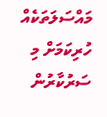މައްސަލަތަކެއް ހުރިކަމަށް މި ސަރުކާރުން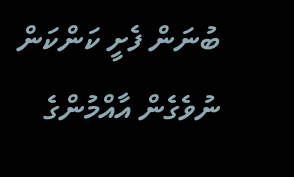ބުނަން ފެށީ ކަންކަން ނުވެގެން އާއްމުންގެ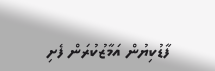ފާޑުކިޔުން އަމާޒުކުރަން ފެށި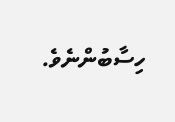ހިސާބުންނެވެ.